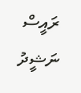ރައީސް ނަޝީދު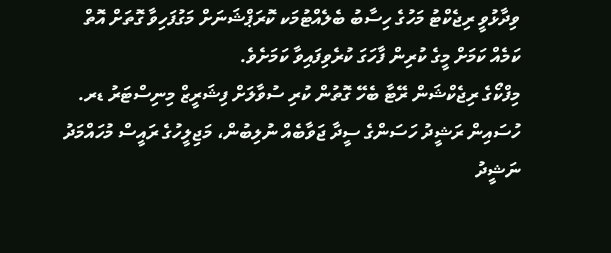ވިދާޅުވީ ރިޖެކްޓު މަހުގެ ހިސާބު ބެލެއްޓުމަކ ކޮރަޕްޝަނަށް މަގުފަހިވާ ގޮތަށް އޮތް ކަމެއް ކަމަށް މީގެ ކުރިން ފާހަގަ ކުރެވިފައިވާ ކަމަށެވެ.
މިފްކޯގެ ރިޖެކްޝަން ރޭޓާ ބެހޭ ގޮތުން ކުރި ސުވާލަށް ފިޝަރީޒް މިނިސްޓަރު ޑރ. ހުސައިން ރަޝީދު ހަސަންގެ ސީދާ ޖަވާބެއް ނުލިބުން، މަޖިލީހުގެ ރައީސް މުހައްމަދު ނަޝީދު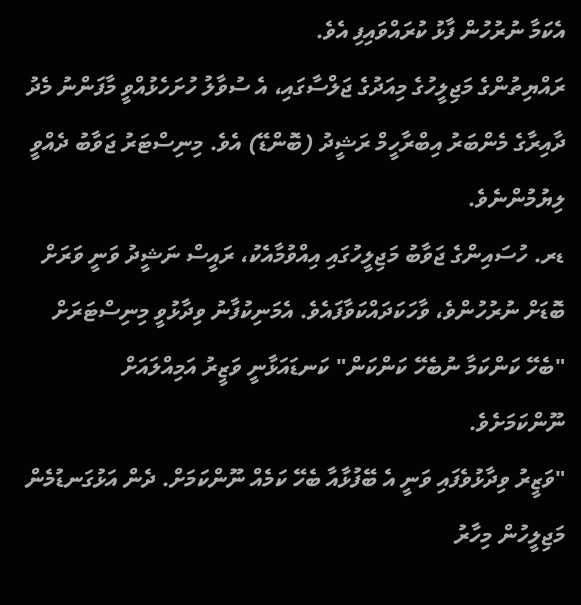އެކަމާ ނުރުހުން ފާޅު ކުރައްވައިފި އެވެ.
ރައްޔިތުންގެ މަޖިލީހުގެ މިއަދުގެ ޖަލްސާގައި، އެ ސުވާލު ހުށަހެޅުއްވީ މާފަންނު މެދު ދާއިރާގެ މެންބަރު އިބްރާހީމް ރަޝީދު (ބޮންޑޭ) އެވެ. މިނިސްޓަރު ޖަވާބު ދެއްވީ ލިޔުމުންނެވެ.
ޑރ. ހުސައިންގެ ޖަވާބު މަޖިލީހުގައި އިއްވުމާއެކު، ރައީސް ނަޝީދު ވަނީ ވަރަށް ބޮޑަށް ނުރުހުންވެ، ވާހަކަދައްކަވާފައެވެ. އެމަނިކުފާނު ވިދާޅުވީ މިނިސްޓަރަށް "ބެހޭ ކަންކަމާ ނުބެހޭ ކަންކަން" ކަނޑައަޅާނީ ވަޒީރު އަމިއްލައަށް ނޫންކަމަށެވެ.
"ވަޒީރު ވިދާޅުވެފައި ވަނީ އެ ބޭފުޅާއާ ބެހޭ ކަމެއް ނޫންކަމަށް. ދެން އަޅުގަނޑުމެން މަޖިލީހުން މިހާރު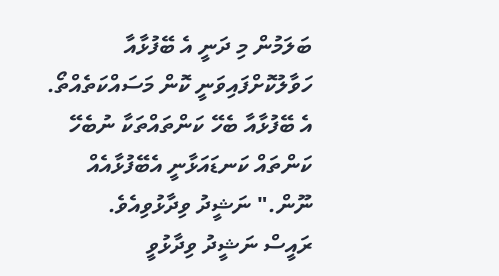ބަލަމުން މި ދަނީ އެ ބޭފުޅާއާ ހަވާލުކޮށްފައިވަނީ ކޮން މަސައްކަތެއްތޯ. އެ ބޭފުޅާއާ ބެހޭ ކަންތައްތަކާ ނުބެހޭ ކަންތައް ކަނޑައަޅާނީ އެބޭފުޅާއެއް ނޫން." ނަޝީދު ވިދާޅުވިއެވެ.
ރައީސް ނަޝީދު ވިދާޅުވީ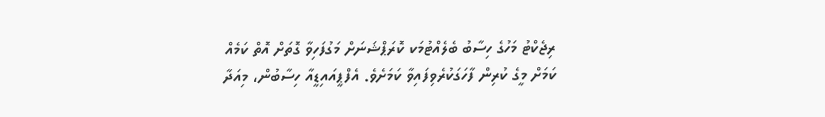ރިޖެކްޓު މަހުގެ ހިސާބު ބެލެއްޓުމަކ ކޮރަޕްޝަނަށް މަގުފަހިވާ ގޮތަށް އޮތް ކަމެއް ކަމަށް މީގެ ކުރިން ފާހަގަކުރެވިފައިވާ ކަމަށެވެ. އެފްޕީއައިޑީއާ ހިސާބުން، މިއަދާ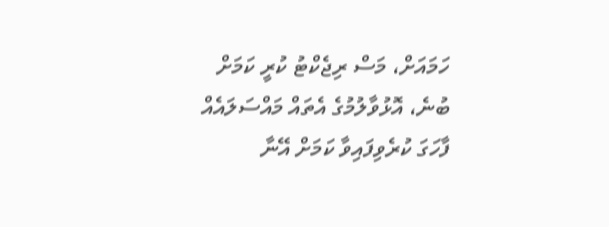ހަމައަށް، މަސް ރިޖެކްޓު ކުރީ ކަމަށް ބުނެ، އޮޅުވާލުމުގެ އެތައް މައްސަލައެއް ފާހަގަ ކުރެވިފައިވާ ކަމަށް އޭނާ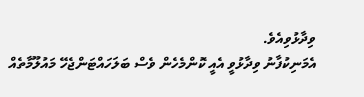ވިދާޅުވިއެވެ.
އެމަނިކުފާނު ވިދާޅުވީ އެއީ ކޮންމެހެން ވެސް ބަލަހައްޓަންޖެހޭ މައުލޫމާތެއް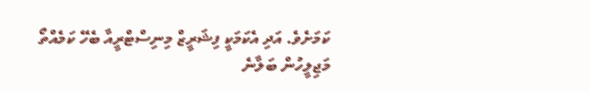ކަމަށެވެ. އަދި އެކަމަކީ ފިޝަރީޒް މިނިސްޓްރީއާ ބެހޭ ކަމެއްތޯ މަޖިލީހުން ބަލާނެ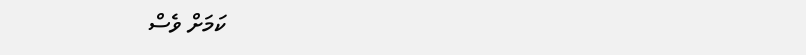ކަމަށް ވެސް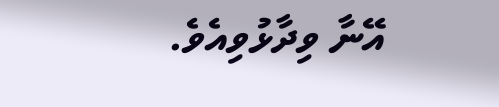އޭނާ ވިދާޅުވިއެވެ.